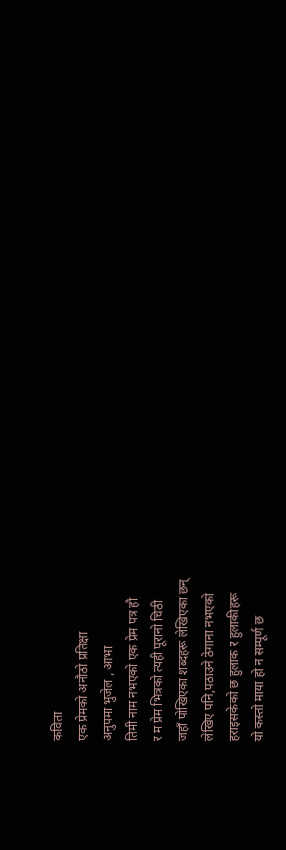कविता
एक प्रेमको अनौठो प्रतिक्षा
अनुपमा भुजेल , आभा
तिमी नाम नभएको एक प्रेम पत्र हौ
र म प्रेम भित्रको त्यही पूरानो चिठी
जहाँ पोखिएका शब्दहरू लेखिएका छन्
लेखिए पनि,पठाउने ठेगाना नभएको
हराइसकेको छ हुलाक र हुलाकीहरू
यो कस्तो माया हो न सम्पूर्ण छ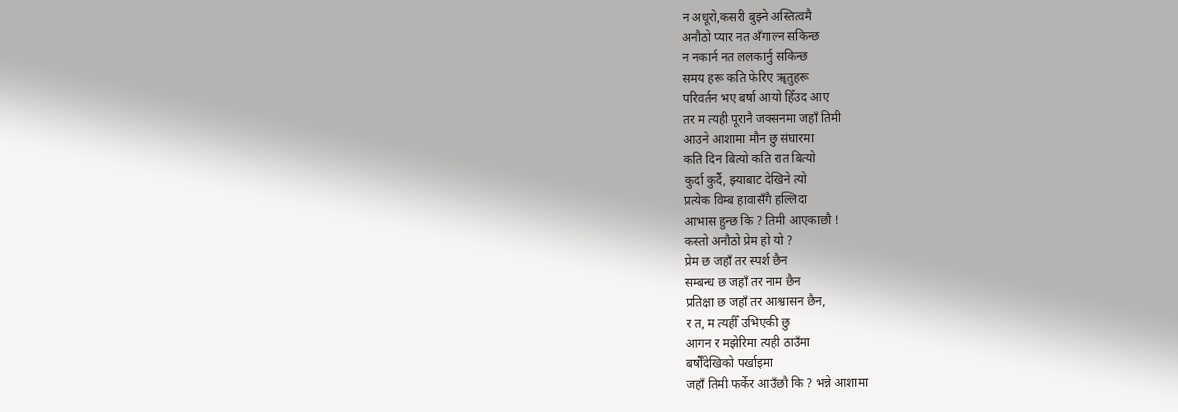न अधूरो,कसरी बुझ्ने अस्तित्वमै
अनौठो प्यार नत अँगाल्न सकिन्छ
न नकार्न नत ललकार्नु सकिन्छ
समय हरू कति फेरिए ॠतुहरू
परिवर्तन भए बर्षा आयो हिँउद आए
तर म त्यही पूरानै जक्सनमा जहाँ तिमी
आउने आशामा मौन छु संघारमा
कति दिन बित्यो कति रात बित्यो
कुर्दा कुर्दै, झ्याबाट देखिने त्यो
प्रत्येक विम्ब हावासँगै हल्लिदा
आभास हुन्छ कि ? तिमी आएकाछौ !
कस्तो अनौठो प्रेम हो यो ?
प्रेम छ जहाँ तर स्पर्श छैन
सम्बन्ध छ जहाँ तर नाम छैन
प्रतिक्षा छ जहाँ तर आश्वासन छैन,
र त, म त्यहीँ उभिएकी छु
आगन र मझेरिमा त्यही ठाउँमा
बर्षौँदेखिको पर्खाइमा
जहाँ तिमी फर्केर आउँछौ कि ? भन्ने आशामा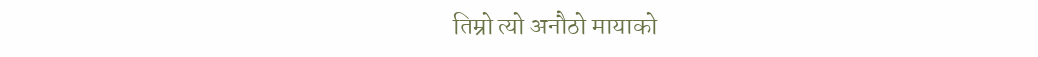तिम्रो त्यो अनौठो मायाको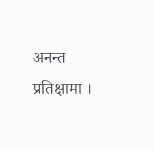अनन्त प्रतिक्षामा ।